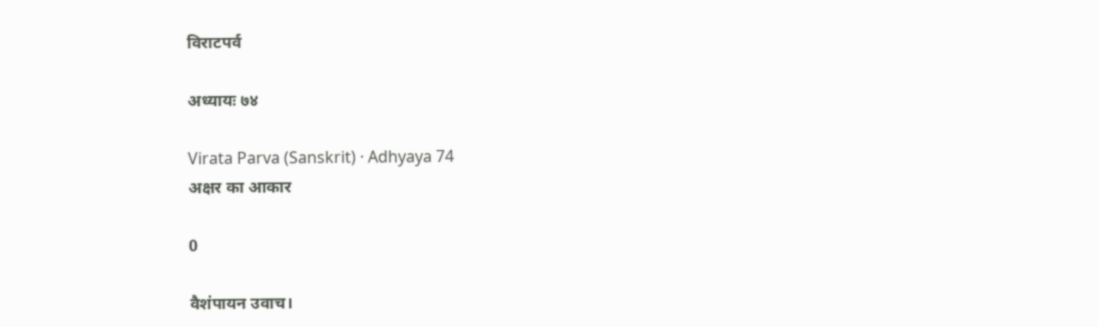विराटपर्व

अध्यायः ७४

Virata Parva (Sanskrit) · Adhyaya 74
अक्षर का आकार

0

वैशंपायन उवाच।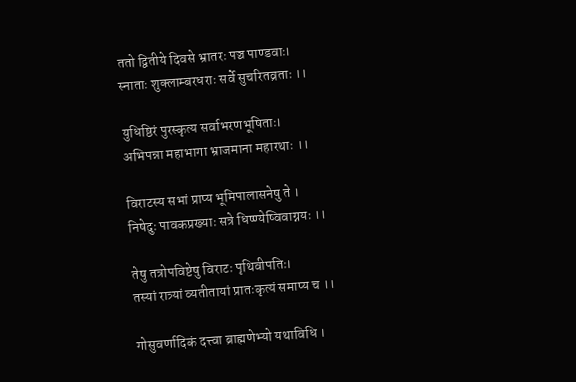ततो द्वितीये दिवसे भ्रातरः पञ्च पाण्डवाः।
स्नाताः शुक्लाम्बरधराः सर्वे सुचरितव्रताः ।।

युधिष्ठिरं पुरस्कृत्य सर्वाभरणभूषिताः।
अभिपन्ना महाभागा भ्राजमाना महारथाः ।।

विराटस्य सभां प्राप्य भूमिपालासनेषु ते ।
निषेदुः पावकप्रख्याः सत्रे धिष्ण्येष्विवाग्नयः ।।

तेषु तत्रोपविष्टेषु विराटः पृथिवीपतिः।
तस्यां रात्र्यां व्यतीतायां प्रातःकृत्यं समाप्य च ।।

गोसुवर्णादिकं दत्त्वा ब्राह्मणेभ्यो यथाविधि ।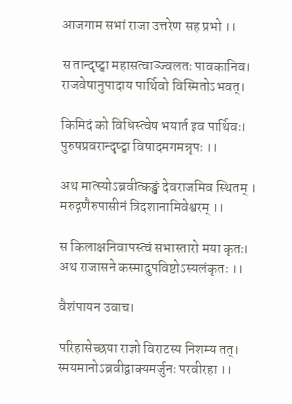आजगाम सभां राजा उत्तरेण सह प्रभो ।।

स तान्दृष्ट्वा महासत्वाञ्ज्वलतः पावकानिव।
राजवेषानुपादाय पार्थिवो विस्मितोऽभवत्।

किमिदं को विधिस्त्वेष भयार्त इव पार्थिवः।
पुरुषप्रवरान्दृष्ट्वा विषादमगमन्नृपः ।।

अथ मात्स्योऽब्रवीत्कङ्खं देवराजमिव स्थितम् ।
मरुद्गणैरुपासीनं त्रिदशानामिवेश्वरम् ।।

स किलाक्षनिवापस्त्वं सभास्तारो मया कृतः।
अथ राजासने कस्मादुपविष्टोऽस्यलंकृतः ।।

वैशंपायन उवाच।

परिहासेच्छया राज्ञो विराटस्य निशम्य तत्।
स्मयमानोऽब्रवीद्वाक्यमर्जुनः परवीरहा ।।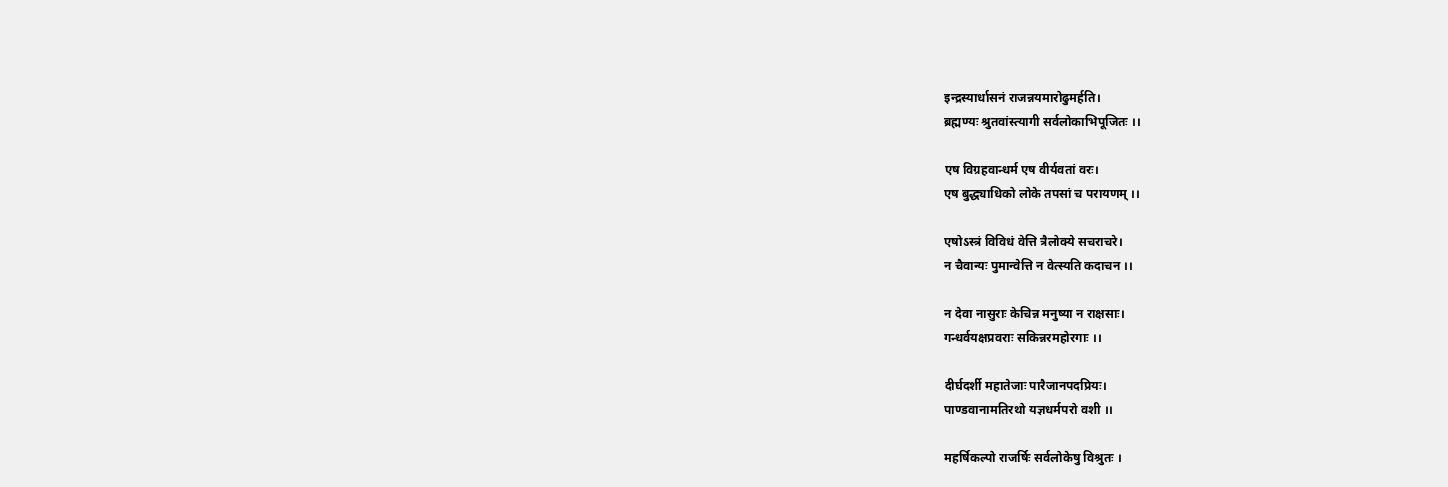इन्द्रस्यार्धासनं राजन्नयमारोढुमर्हति।
ब्रह्मण्यः श्रुतवांस्त्यागी सर्वलोकाभिपूजितः ।।

एष विग्रहवान्धर्म एष वीर्यवतां वरः।
एष बुद्ध्याधिको लोके तपसां च परायणम् ।।

एषोऽस्त्रं विविधं वेत्ति त्रैलोक्ये सचराचरे।
न चैवान्यः पुमान्वेत्ति न वेत्स्यति कदाचन ।।

न देवा नासुराः केचिन्न मनुष्या न राक्षसाः।
गन्धर्वयक्षप्रवराः सकिन्नरमहोरगाः ।।

दीर्घदर्शी महातेजाः पारैजानपदप्रियः।
पाण्डवानामतिरथो यज्ञधर्मपरो वशी ।।

महर्षिकल्पो राजर्षिः सर्वलोकेषु विश्रुतः ।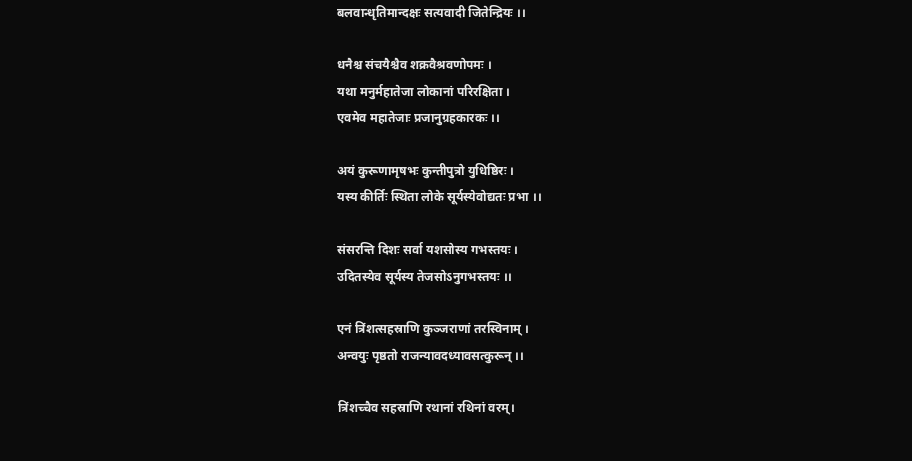बलवान्धृतिमान्दक्षः सत्यवादी जितेन्द्रियः ।।

धनैश्च संचयैश्चैव शक्रवैश्रवणोपमः ।
यथा मनुर्महातेजा लोकानां परिरक्षिता ।
एवमेव महातेजाः प्रजानुग्रहकारकः ।।

अयं कुरूणामृषभः कुन्तीपुत्रो युधिष्ठिरः ।
यस्य कीर्तिः स्थिता लोके सूर्यस्येवोद्यतः प्रभा ।।

संसरन्ति दिशः सर्वा यशसोस्य गभस्तयः ।
उदितस्येव सूर्यस्य तेजसोऽनुगभस्तयः ।।

एनं त्रिंशत्सहस्राणि कुञ्जराणां तरस्विनाम् ।
अन्वयुः पृष्ठतो राजन्यावदध्यावसत्कुरून् ।।

त्रिंशच्चैव सहस्राणि रथानां रथिनां वरम्।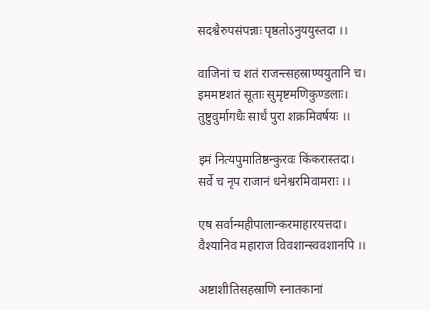सदश्वैरुपसंपन्नाः पृष्ठतोऽनुययुस्तदा ।।

वाजिनां च शतं राजन्त्सहस्राण्ययुतानि च।
इममष्टशतं सूताः सुमृष्टमणिकुण्डलाः।
तुष्टुवुर्मागधैः सार्धं पुरा शक्रमिवर्षयः ।।

इमं नित्यपुमातिष्ठन्कुरवः किंकरास्तदा।
सर्वे च नृप राजानं धनेश्वरमिवामराः ।।

एष सर्वान्महीपालान्करमाहारयत्तदा।
वैश्यानिव महाराज विवशान्स्ववशानपि ।।

अष्टाशीतिसहस्राणि स्नातकानां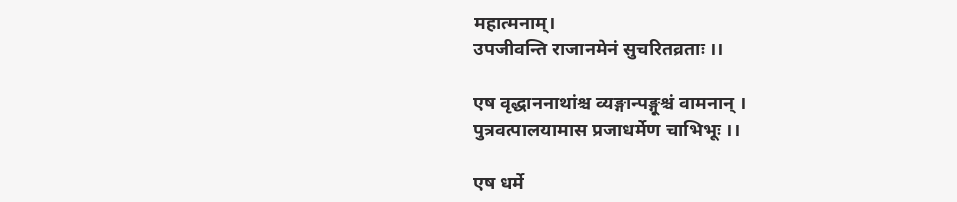महात्मनाम्।
उपजीवन्ति राजानमेनं सुचरितव्रताः ।।

एष वृद्धाननाथांश्च व्यङ्गान्पङ्गूश्चं वामनान् ।
पुत्रवत्पालयामास प्रजाधर्मेण चाभिभूः ।।

एष धर्मे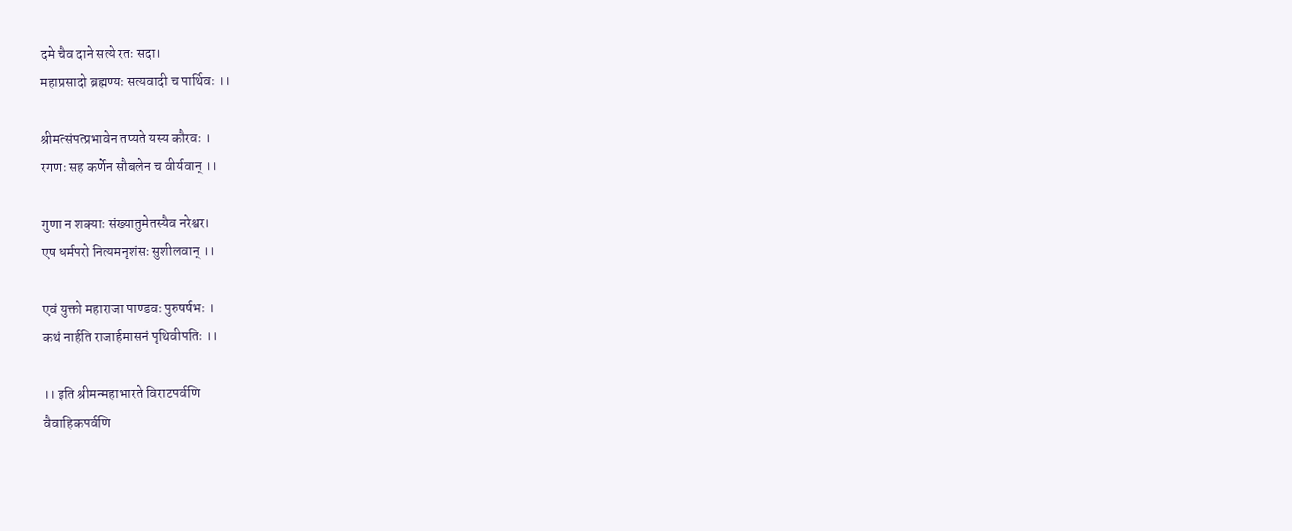दमे चैव दाने सत्ये रतः सदा।
महाप्रसादो ब्रह्मण्यः सत्यवादी च पार्थिवः ।।

श्रीमत्संपत्प्रभावेन तप्यते यस्य कौरवः ।
रगणः सह कर्णेन सौबलेन च वीर्यवान् ।।

गुणा न शक्याः संख्यातुमेतस्यैव नरेश्वर।
एष धर्मपरो नित्यमनृशंसः सुशीलवान् ।।

एवं युक्तो महाराजा पाण्डवः पुरुषर्षभः ।
कथं नार्हति राजार्हमासनं पृथिवीपतिः ।।

।। इति श्रीमन्महाभारते विराटपर्वणि
वैवाहिकपर्वणि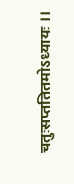चतुःसप्ततितमोऽध्यायः ।।